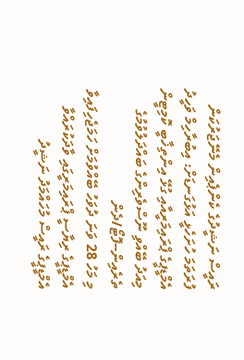ރައީސް ނަޝީދުގެ ކެންޕެއިން މެނޭޖަރުކަން ފުރަތަމަ ހުށަހެޅީ އަޅުގަނޑަށް: އިބުރާހިމް ވަހީދު
އެމްޑީޕީގެ ޕްރައިމަރީއާއި ގުޅޭ އިންތިޚާބީ ކޮމިޓީން މިއަދު ބޭއްވި ނޫސްވެރިންގެ ބައްދަލުވުމުގެ ތެރެއިން--ފޮޓޯ/ދެން
މި މަހު 28 ވަނަ ދުވަހު ބޭއްވުމަށް ހަމަޖެހިފައިވާ އެމްޑީޕީގެ ރިޔާސީ ޕްރައިމަރީގައި ވާދަކުރައްވާ އެމްޑީޕީގެ ރައީސް މުހައްމަދު ނަޝީދު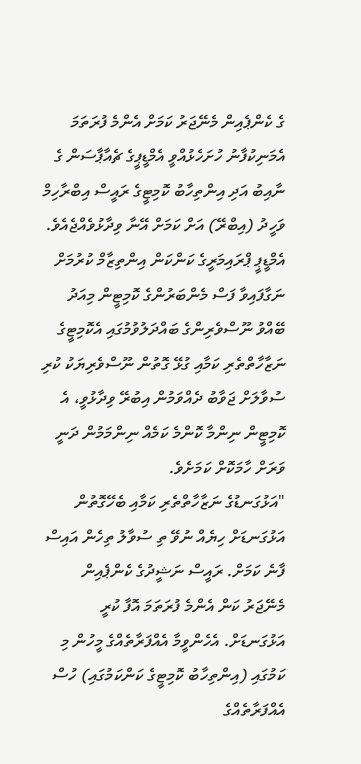ގެ ކެންޕެއިން މެނޭޖަރު ކަމަށް އެންމެ ފުރަތަމަ އެމަނިކުފާނު ހުށަހެޅުއްވީ އެމްޑީޕީގެ ޗެއާޕާސަން ގެ ނާއިބު އަދި އިންތިހާބު ކޮމިޓީގެ ރައީސް އިބްރާހިމް ވަހީދު (އިބްރޭ) އަށް ކަމަށް އޭނާ ވިދާޅުވެއްޖެއެވެ.
އެމްޑީޕީ ޕްރައިމަރީގެ ކަންކަން އިންތިޒާމް ކުރުމަށް ނަގާފައިވާ ފަސް މެންބަރުންގެ ކޮމިޓީން މިއަދު ބޭއްވު ނޫސްވެރިންގެ ބައްދަލުވުމުގައި އެކޮމިޓީގެ ނަޒާހާތްތެރި ކަމާއި ގުޅޭ ގޮތުން ނޫސްވެރިޔަކު ކުރި ސުވާލަށް ޖަވާބު ދެއްވަމުން އިބުރޭ ވިދާޅުވީ، އެ ކޮމިޓީން ނިންމާ ކޮންމެ ކަމެއް ނިންމަމުން ދަނީ ވަރަށް ހާމަކޮށް ކަމަށެވެ.
"އަޅުގަނޑުގެ ނަޒާހާތްތެރި ކަމާއި ބެހޭގޮތުން އަޅުގަނޑަށް ހިޔެއް ނުވޭ ތި ސުވާލު ތިހެން އައިސް ފާނެ ކަމަށް. ރައީސް ނަޝީދުގެ ކެންޕެއިން މެނޭޖަރު ކަން އެންމެ ފުރަތަމަ އޮފާ ކުރީ އަޅުގަނޑަށް. އެހެންވީމާ އެއްފަރާތެއްގެ މީހުން މި ކަމުގައި (އިންތިހާބު ކޮމިޓީގެ ކަންކަމުގައި) ހުސް އެއްފަރާތެއްގެ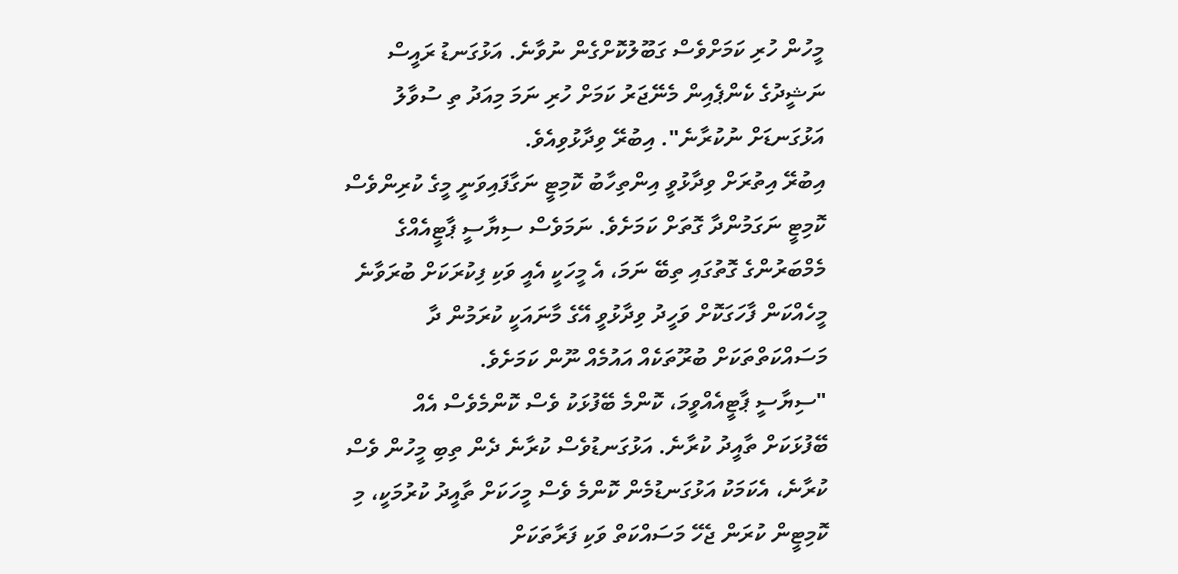މީހުން ހުރި ކަމަށްވެސް ގަބޫލުކޮށްގެން ނުވާނެ. އަޅުގަނޑު ރައީސް ނަޝީދުގެ ކެންޕެއިން މެނޭޖަރު ކަމަށް ހުރި ނަމަ މިއަދު ތި ސުވާލު އަޅުގަނޑަށް ނުކުރާނެ". އިބުރޭ ވިދާޅުވިއެވެ.
އިބުރޭ އިތުރަށް ވިދާޅުވީ އިންތިހާބު ކޮމިޓީ ނަގާފައިވަނީ މީގެ ކުރިންވެސް ކޮމިޓީ ނަގަމުންދާ ގޮތަށް ކަމަށެވެ. ނަމަވެސް ސިޔާސީ ޕާޓީއެއްގެ މެމްބަރުންގެ ގޮތުގައި ތިބޭ ނަމަ، އެ މީހަކީ އެއީ ވަކި ފިކުރަކަށް ބުރަވާނެ މީހެއްކަން ފާހަގަކޮށް ވަހީދު ވިދާޅުވީ އޭގެ މާނައަކީ ކުރަމުން ދާ މަސައްކަތްތަކަށް ބުރޫތަކެއް އައުމެއް ނޫން ކަމަށެވެ.
"ސިޔާސީ ޕާޓީއެއްވީމަ، ކޮންމެ ބޭފުޅަކު ވެސް ކޮންމެވެސް އެއް ބޭފުޅަކަށް ތާއީދު ކުރާނެ. އަޅުގަނޑުވެސް ކުރާނެ ދެން ތިބި މީހުން ވެސް ކުރާނެ، އެކަމަކު އަޅުގަނޑުމެން ކޮންމެ ވެސް މީހަކަށް ތާއީދު ކުރުމަކީ، މި ކޮމިޓީން ކުރަން ޖެހޭ މަސައްކަތް ވަކި ފަރާތަކަށް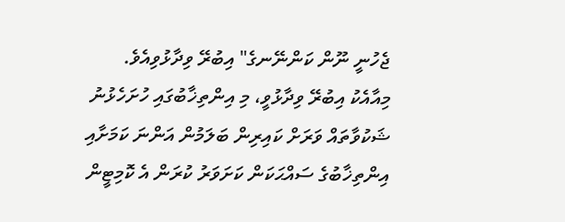ޖެހުނީ ނޫން ކަންނޭނގެ" އިބުރޭ ވިދާޅުވިއެވެ.
މިއާއެކު އިބުރޭ ވިދާޅުވީ، މި އިންތިޚާބުގައި ހުށަހެޅުނު ޝަކުވާތައް ވަރަށް ކައިރިން ބަލަމުން އަންނަ ކަމަށާއި އިންތިޚާބުގެ ސައްޙަކަން ކަށަވަރު ކުރަން އެ ކޮމިޓީން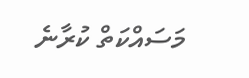މަސައްކަތް ކުރާނެ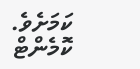ކަމަށެވެ.
ކޮމެންޓް